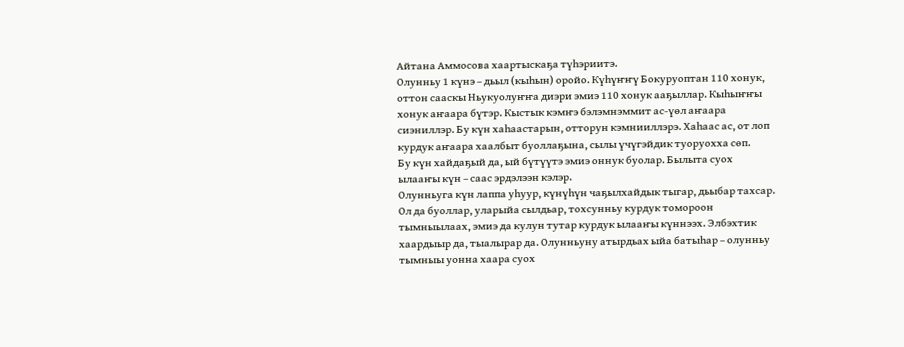Айтана Аммосова хаартыскаҕа түһэриитэ.
Олунньу 1 күнэ – дьыл (кыһын) оройо. Күһүҥҥү Бокуруоптан 110 хонук, оттон сааскы Ньукуолуҥҥа диэри эмиэ 110 хонук ааҕыллар. Кыһыҥҥы хонук аҥаара бүтэр. Кыстык кэмҥэ бэлэмнэммит ас-үөл аҥаара сиэниллэр. Бу күн хаһаастарын, отторун кэмнииллэрэ. Хаһаас ас, от лоп курдук аҥаара хаалбыт буоллаҕына, сылы үчүгэйдик туоруохха сөп.
Бу күн хайдаҕый да, ый бүтүүтэ эмиэ оннук буолар. Былыта суох ылааҥы күн – саас эрдэлээн кэлэр.
Олунньуга күн лаппа уһуур, күнүһүн чаҕылхайдык тыгар, дьыбар тахсар. Ол да буоллар, уларыйа сылдьар, тохсунньу курдук томороон тымныылаах, эмиэ да кулун тутар курдук ылааҥы күннээх. Элбэхтик хаардыыр да, тыалырар да. Олунньуну атырдьах ыйа батыһар – олунньу тымныы уонна хаара суох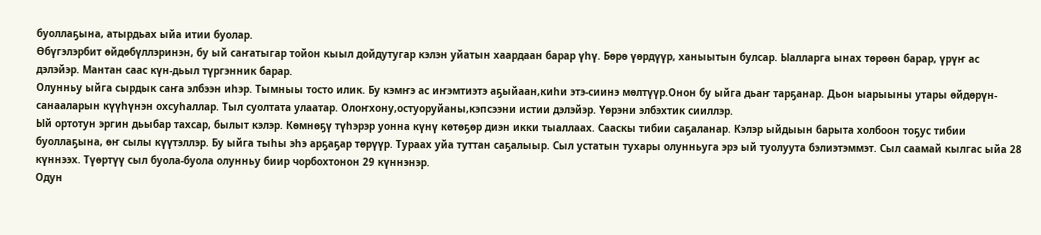буоллаҕына, атырдьах ыйа итии буолар.
Өбүгэлэрбит өйдөбүллэринэн, бу ый саҥатыгар тойон кыыл дойдутугар кэлэн уйатын хаардаан барар үһү. Бөрө үөрдүүр, ханыытын булсар. Ыалларга ынах төрөөн барар, үрүҥ ас дэлэйэр. Мантан саас күн-дьыл түргэнник барар.
Олунньу ыйга сырдык саҥа элбээн иһэр. Тымныы тосто илик. Бу кэмҥэ ас иҥэмтиэтэ аҕыйаан,киһи этэ-сиинэ мөлтүүр.Онон бу ыйга дьаҥ тарҕанар. Дьон ыарыыны утары өйдөрүн-санааларын күүһүнэн охсуһаллар. Тыл суолтата улаатар. Олоҥхону,остуоруйаны,кэпсээни истии дэлэйэр. Үөрэни элбэхтик сииллэр.
Ый ортотун эргин дьыбар тахсар, былыт кэлэр. Көмнөҕү түһэрэр уонна күнү көтөҕөр диэн икки тыаллаах. Сааскы тибии саҕаланар. Кэлэр ыйдыын барыта холбоон тоҕус тибии буоллаҕына, өҥ сылы күүтэллэр. Бу ыйга тыһы эһэ арҕаҕар төрүүр. Тураах уйа туттан саҕалыыр. Сыл устатын тухары олунньуга эрэ ый туолуута бэлиэтэммэт. Сыл саамай кылгас ыйа 28 күннээх. Түөртүү сыл буола-буола олунньу биир чорбохтонон 29 күннэнэр.
Одун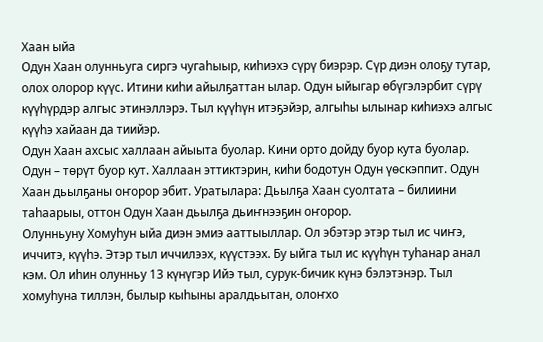Хаан ыйа
Одун Хаан олунньуга сиргэ чугаһыыр, киһиэхэ сүрү биэрэр. Сүр диэн олоҕу тутар, олох олорор күүс. Итини киһи айылҕаттан ылар. Одун ыйыгар өбүгэлэрбит сүрү күүһүрдэр алгыс этинэллэрэ. Тыл күүһүн итэҕэйэр, алгыһы ылынар киһиэхэ алгыс күүһэ хайаан да тиийэр.
Одун Хаан ахсыс халлаан айыыта буолар. Кини орто дойду буор кута буолар. Одун – төрүт буор кут. Халлаан эттиктэрин, киһи бодотун Одун үөскэппит. Одун Хаан дьылҕаны оҥорор эбит. Уратылара: Дьылҕа Хаан суолтата – билиини таһаарыы, оттон Одун Хаан дьылҕа дьиҥнээҕин оҥорор.
Олунньуну Хомуһун ыйа диэн эмиэ ааттыыллар. Ол эбэтэр этэр тыл ис чиҥэ, иччитэ, күүһэ. Этэр тыл иччилээх, күүстээх. Бу ыйга тыл ис күүһүн туһанар анал кэм. Ол иһин олунньу 13 күнүгэр Ийэ тыл, сурук-бичик күнэ бэлэтэнэр. Тыл хомуһуна тиллэн, былыр кыһыны аралдьытан, олоҥхо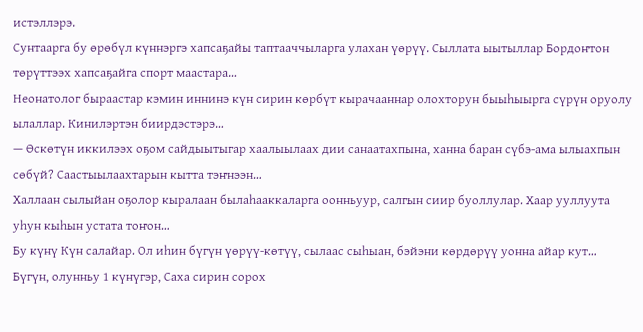истэллэрэ.
Сунтаарга бу өрөбүл күннэргэ хапсаҕайы таптааччыларга улахан үөрүү. Сыллата ыытыллар Бордоҥтон төрүттээх хапсаҕайга спорт маастара…
Неонатолог быраастар кэмин иннинэ күн сирин көрбүт кырачааннар олохторун быыһыырга сүрүн оруолу ылаллар. Кинилэртэн биирдэстэрэ…
— Өскөтүн иккилээх оҕом сайдыытыгар хаалыылаах дии санаатахпына, ханна баран сүбэ-ама ылыахпын сөбүй? Саастыылаахтарын кытта тэҥнээн…
Халлаан сылыйан оҕолор кыралаан былаһааккаларга оонньуур, салгын сиир буоллулар. Хаар ууллуута уһун кыһын устата тоҥон…
Бу күнү Күн салайар. Ол иһин бүгүн үөрүү-көтүү, сылаас сыһыан, бэйэни көрдөрүү уонна айар кут…
Бүгүн, олунньу 1 күнүгэр, Саха сирин сорох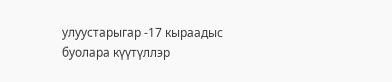улуустарыгар -17 кыраадыс буолара күүтүллэр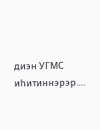диэн УГМС иһитиннэрэр.…